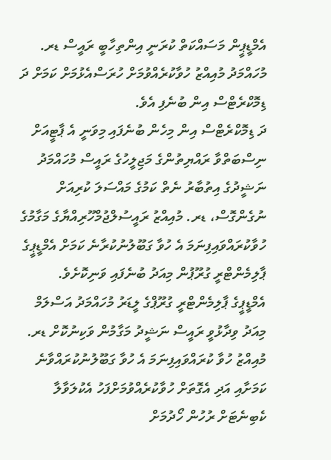އެމްޑީޕީން މަސައްކަތް ކުރަނީ އިންތިހާބީ ރައީސް ޑރ. މުހައްމަދު މުއިއްޒު ހުވާކުރެއްވުމަށް ހުރަސްއެޅުމަށް ކަމަށް ދަ ޑިމޮކްރެޓްސް އިން ބުނެފި އެވެ.
ދަ ޑިމޮކްރެޓްސް އިން މިހެން ބުނެފައި މިވަނީ އެ ޕާޓީއަށް ނިސްބަތްވާ ރައްޔިތުންގެ މަޖިލީހުގެ ރައީސް މުހައްމަދު ނަޝީދުގެ އިތުބާރު ނެތް ކަމުގެ މައްސަލަ ކުރިއަށް ނުގެންގޮސް، ޑރ. މުއިއްޒު ރައީސުލްޖުމްހޫރިއްޔާގެ މަގާމުގެ ހުވާކުރައްވައިފިނަމަ އެ ހުވާ ގަބޫލުނުކުރާނެ ކަމަށް އެމްޑީޕީގެ ޕާލިމެންޓްރީ ގުރޫޕުން މިއަދު ބުނެފައި ވަނިކޮށެވެ.
އެމްޑީޕީގެ ޕާލިމެންޓްރީ ގުރޫޕްގެ ލީޑަރު މުހައްމަދު އަސްލަމް މިއަދު ވިދާޅުވީ ރައީސް ނަޝީދު މަގާމުން ވަކިނުކޮށް ޑރ. މުއިއްޒު ހުވާ ކުރައްވައިފިނަމަ އެ ހުވާ ގަބޫލުނުކުރައްވާނެ ކަމަށާއި އަދި އެގޮތަށް ހުވާކުރެއްވުމަށްފަހު އެކުލަވާލާ ކެބިނެޓަށް ރުހުން ހޯދުމަށް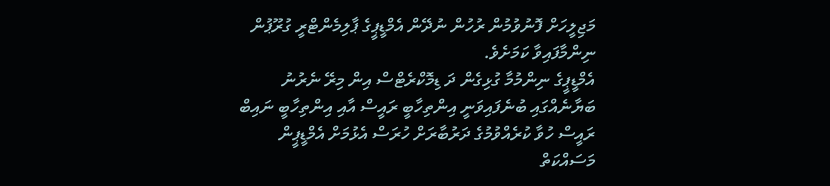މަޖިލީހަށް ފޮނުވުމުން ރުހުން ނުދޭން އެމްޑީޕީގެ ޕާލިމެންޓްރީ ގުރޫޕުން ނިންމާފައިވާ ކަމަށެވެ.
އެމްޑީޕީގެ ނިންމުމާ ގުޅިގެން ދަ ޑިމޮކްރެޓްސް އިން މިރޭ ނެރުނު ބަޔާނެއްގައި ބުނެފައިވަނީ އިންތިހާބީ ރައީސް އާއި އިންތިހާބީ ނައިބް ރައީސް ހުވާ ކުރެއްވުމުގެ ދަރުބާރަށް ހުރަސް އެޅުމަށް އެމްޑީޕީން މަސައްކަތް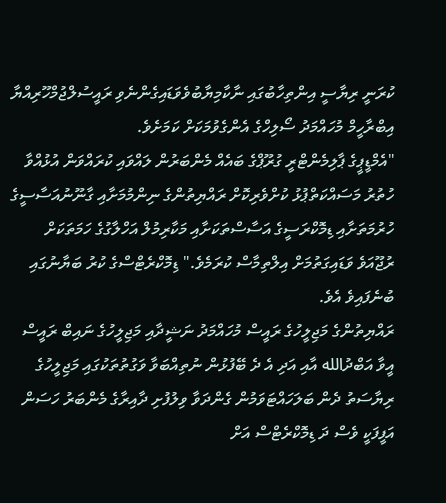ކުރަނީ ރިޔާސީ އިންތިހާބުގައި ނާކާމިޔާބުވެވަޑައިގެންނެވި ރައީސުލްޖުމްހޫރިއްޔާ އިބްރާހީމް މުހައްމަދު ސޯލިހްގެ އެންގެވުމަކަށް ކަމަށެވެ.
"އެމްޑީޕީގެ ޕާލިމެންޓްރީ ގުރޫޕްގެ ބައެއް މެންބަރުން ލައްވައި ކުރައްވަން އުޅުއްވާ ހުތުރު މަސައްކަތްޕުޅު ކުށްވެރިކޮށް ރައްޔިތުންގެ ނިންމުމަށާއި ގާނޫނުއަސާސީގެ ހުރުމަތަށާއި ޑިމޮކްރަސީގެ އަސާސްތަކަށާއި މަކާރިމުލް އަހްލާގުގެ ހަމަތަކަށް ރުޖޫއަވެ ވަޑައިގަތުމަށް އިލްތިމާސް ކުރަމެވެ." ޑިމޮކްރެޓްސްގެ ކުރު ބަޔާނުގައި ބުނެފައިވެ އެވެ.
ރައްޔިތުންގެ މަޖިލީހުގެ ރައީސް މުހައްމަދު ނަޝީދާއި މަޖިލީހުގެ ނައިބް ރައީސް އީވާ އަބްދުالله އާއި އަދި އެ ދެ ބޭފުޅުން ނުތިއްބަވާ ވަގުތުތަކުގައި މަޖިލީހުގެ ރިޔާސަތު ދެން ބަލަހައްޓަވަމުން ގެންދަވާ ވިލުފުށި ދާއިރާގެ މެންބަރު ހަސަން އަފީފަކީ ވެސް ދަ ޑިމޮކްރެޓްސް އަށް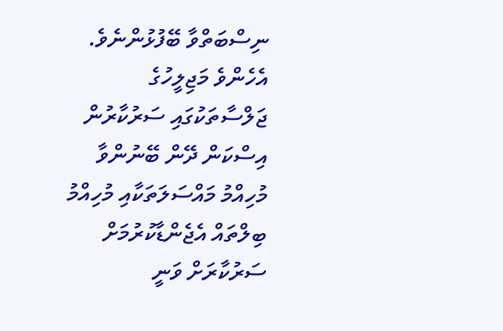ނިސްބަތްވާ ބޭފުޅުންނެވެ. އެހެންވެ މަޖިލީހުގެ ޖަލްސާތަކުގައި ސަރުކާރުން އިސްކަން ދޭން ބޭނުންވާ މުހިއްމު މައްސަލަތަކާއި މުހިއްމު ބިލްތައް އެޖެންޑާކުރުމަށް ސަރުކާރަށް ވަނީ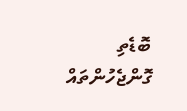ބޮޑެތި ގޮންޖެހުންތައް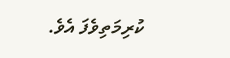ކުރިމަތިވެފަ އެވެ.